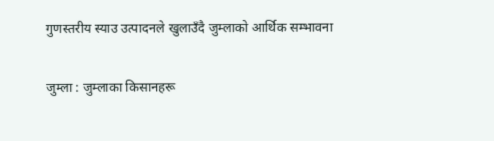गुणस्तरीय स्याउ उत्पादनले खुलाउँदै जुम्लाको आर्थिक सम्भावना

जुम्ला : जुम्लाका किसानहरू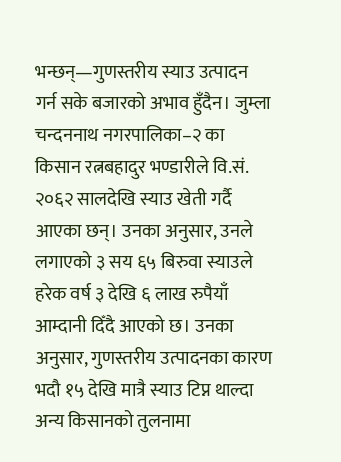भन्छन्—गुणस्तरीय स्याउ उत्पादन गर्न सके बजारको अभाव हुँदैन। जुम्ला चन्दननाथ नगरपालिका–२ का किसान रत्नबहादुर भण्डारीले वि.सं. २०६२ सालदेखि स्याउ खेती गर्दै आएका छन्। उनका अनुसार, उनले लगाएको ३ सय ६५ बिरुवा स्याउले हरेक वर्ष ३ देखि ६ लाख रुपैयाँ आम्दानी दिँदै आएको छ। उनका अनुसार, गुणस्तरीय उत्पादनका कारण भदौ १५ देखि मात्रै स्याउ टिप्न थाल्दा अन्य किसानको तुलनामा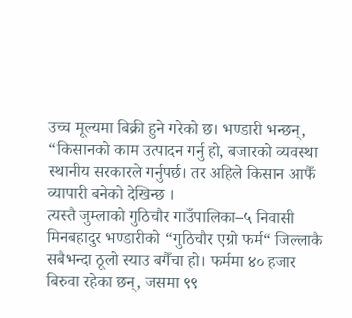उच्च मूल्यमा बिक्री हुने गरेको छ। भण्डारी भन्छन्, “किसानको काम उत्पादन गर्नु हो, बजारको व्यवस्था स्थानीय सरकारले गर्नुपर्छ। तर अहिले किसान आफैँ व्यापारी बनेको देखिन्छ ।
त्यस्तै जुम्लाको गुठिचौर गाउँपालिका–५ निवासी मिनबहादुर भण्डारीको “गुठिचौर एग्रो फर्म“ जिल्लाकै सबैभन्दा ठूलो स्याउ बगैँचा हो। फर्ममा ४० हजार बिरुवा रहेका छन्, जसमा ९९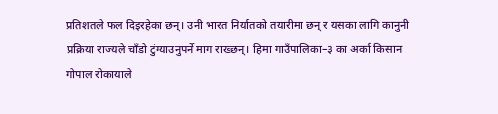प्रतिशतले फल दिइरहेका छन्। उनी भारत निर्यातको तयारीमा छन् र यसका लागि कानुनी प्रक्रिया राज्यले चाँडो टुंग्याउनुपर्ने माग राख्छन्। हिमा गाउँपालिका–३ का अर्का किसान गोपाल रोकायाले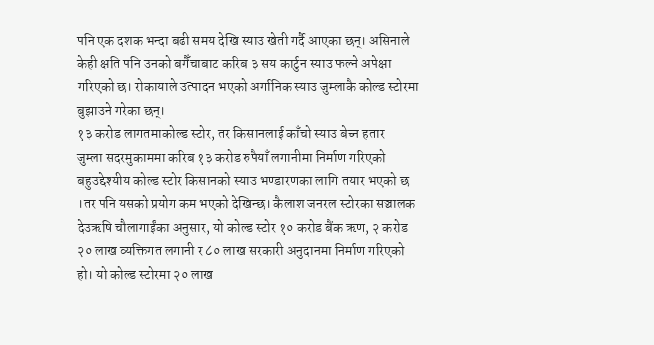पनि एक दशक भन्दा बढी समय देखि स्याउ खेती गर्दै आएका छन्। असिनाले केही क्षति पनि उनको बगैँचाबाट करिब ३ सय कार्टुन स्याउ फल्ने अपेक्षा गरिएको छ। रोकायाले उत्पादन भएको अर्गानिक स्याउ जुम्लाकै कोल्ड स्टोरमा बुझाउने गरेका छन्।
१३ करोड लागतमाकोल्ड स्टोर, तर किसानलाई काँचो स्याउ बेच्न हतार
जुम्ला सदरमुकाममा करिब १३ करोड रुपैयाँ लगानीमा निर्माण गरिएको बहुउद्देश्यीय कोल्ड स्टोर किसानको स्याउ भण्डारणका लागि तयार भएको छ ।तर पनि यसको प्रयोग कम भएको देखिन्छ। कैलाश जनरल स्टोरका सञ्चालक देउऋषि चौलागाईंका अनुसार, यो कोल्ड स्टोर १० करोड बैंक ऋण, २ करोड २० लाख व्यक्तिगत लगानी र ८० लाख सरकारी अनुदानमा निर्माण गरिएको हो। यो कोल्ड स्टोरमा २० लाख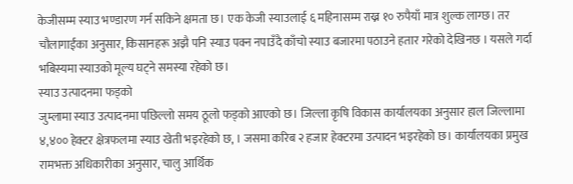केजीसम्म स्याउ भण्डारण गर्न सकिने क्षमता छ। एक केजी स्याउलाई ६ महिनासम्म राख्न १० रुपैयाँ मात्र शुल्क लाग्छ। तर चौलागाईंका अनुसार, किसानहरू अझै पनि स्याउ पक्न नपाउँदै काँचो स्याउ बजारमा पठाउने हतार गरेको देखिनछ । यसले गर्दा भबिस्यमा स्याउको मूल्य घट्ने समस्या रहेको छ।
स्याउ उत्पादनमा फड्को
जुम्लामा स्याउ उत्पादनमा पछिल्लो समय ठूलो फड्को आएको छ। जिल्ला कृषि विकास कार्यालयका अनुसार हाल जिल्लामा ४,४०० हेक्टर क्षेत्रफलमा स्याउ खेती भइरहेको छ, । जसमा करिब २ हजार हेक्टरमा उत्पादन भइरहेको छ। कार्यालयका प्रमुख रामभक्त अधिकारीका अनुसार, चालु आर्थिक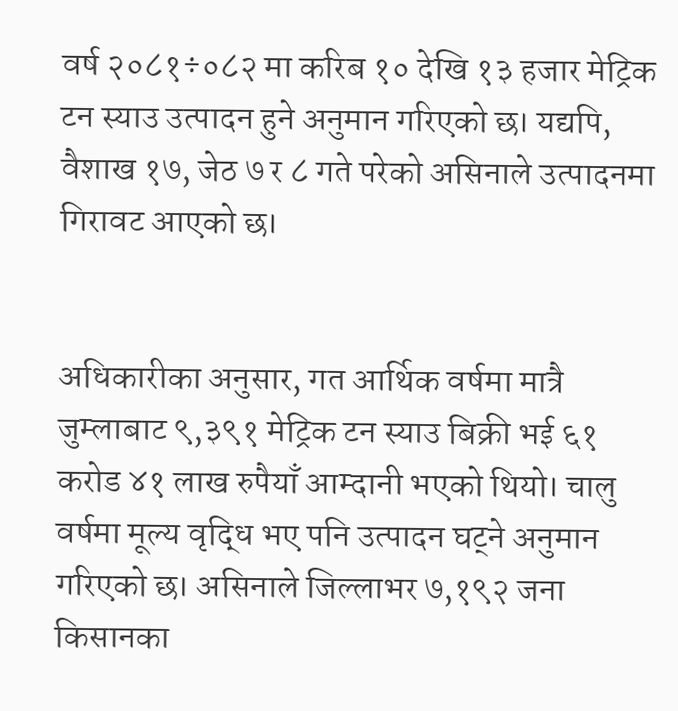वर्ष २०८१÷०८२ मा करिब १० देखि १३ हजार मेट्रिक टन स्याउ उत्पादन हुने अनुमान गरिएको छ। यद्यपि, वैशाख १७, जेठ ७ र ८ गते परेको असिनाले उत्पादनमा गिरावट आएको छ।


अधिकारीका अनुसार, गत आर्थिक वर्षमा मात्रै जुम्लाबाट ९,३९१ मेट्रिक टन स्याउ बिक्री भई ६१ करोड ४१ लाख रुपैयाँ आम्दानी भएको थियो। चालु वर्षमा मूल्य वृद्धि भए पनि उत्पादन घट्ने अनुमान गरिएको छ। असिनाले जिल्लाभर ७,१९२ जना किसानका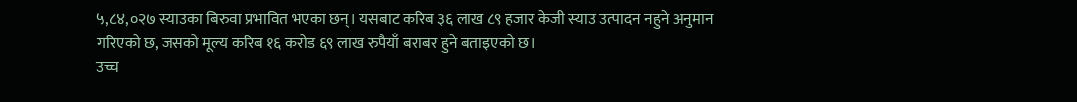५,८४,०२७ स्याउका बिरुवा प्रभावित भएका छन्। यसबाट करिब ३६ लाख ८९ हजार केजी स्याउ उत्पादन नहुने अनुमान गरिएको छ, जसको मूल्य करिब १६ करोड ६९ लाख रुपैयाँ बराबर हुने बताइएको छ।
उच्च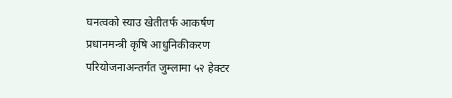घनत्वको स्याउ खेतीतर्फ आकर्षण
प्रधानमन्त्री कृषि आधुनिकीकरण परियोजनाअन्तर्गत जुम्लामा ५२ हेक्टर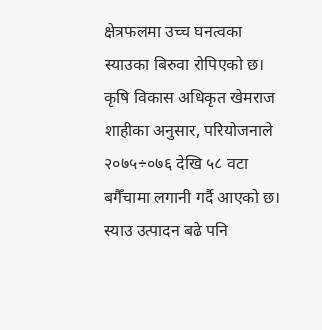क्षेत्रफलमा उच्च घनत्वका स्याउका बिरुवा रोपिएको छ। कृषि विकास अधिकृत खेमराज शाहीका अनुसार, परियोजनाले २०७५÷०७६ देखि ५८ वटा बगैँचामा लगानी गर्दै आएको छ। स्याउ उत्पादन बढे पनि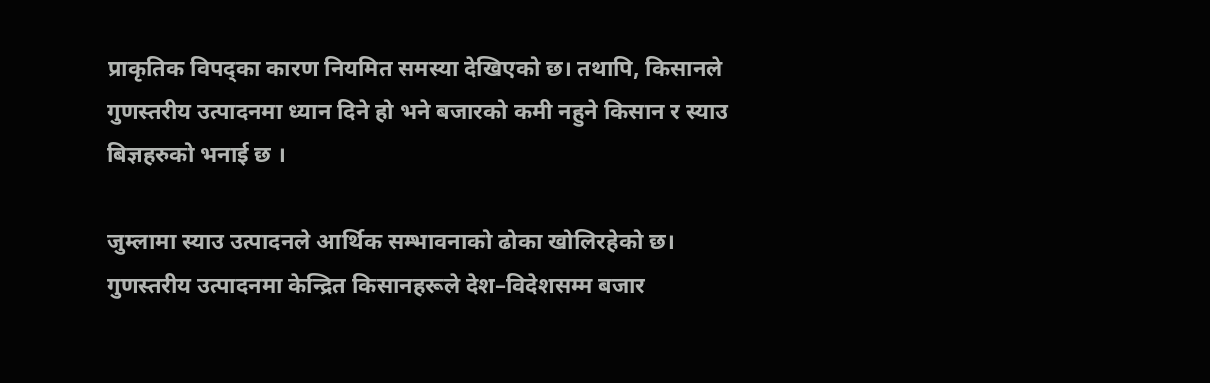प्राकृतिक विपद्का कारण नियमित समस्या देखिएको छ। तथापि, किसानले गुणस्तरीय उत्पादनमा ध्यान दिने हो भने बजारको कमी नहुने किसान र स्याउ बिज्ञहरुको भनाई छ ।

जुम्लामा स्याउ उत्पादनले आर्थिक सम्भावनाको ढोका खोलिरहेको छ। गुणस्तरीय उत्पादनमा केन्द्रित किसानहरूले देश–विदेशसम्म बजार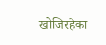खोजिरहेका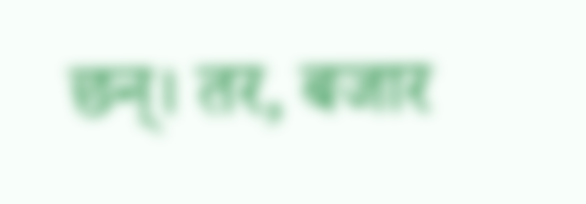छन्। तर, बजार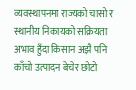व्यवस्थापनमा राज्यको चासो र स्थानीय निकायको सक्रियता अभाव हुँदा किसान अझै पनि काँचो उत्पादन बेचेर छोटो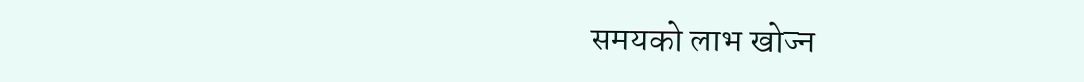समयको लाभ खोज्न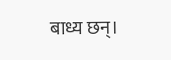बाध्य छन्।